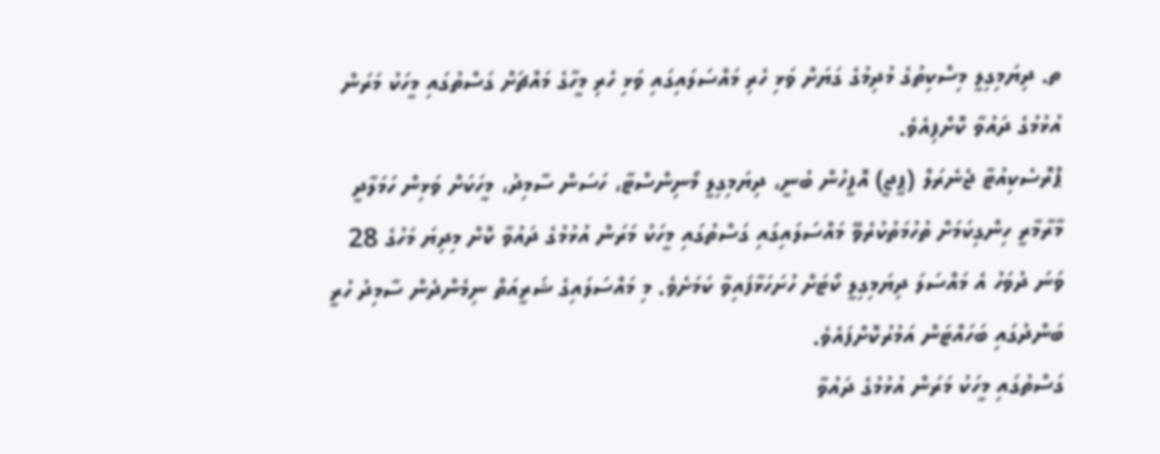ތ. ދިޔަމިގިލީ މިސްކިތުގެ މުދިމުގެ ގަޔަށް ވަޅި ހެރި މައްސަލައިގައި ވަޅި ހެރި މީހާގެ މައްޗަށް ގަސްތުގައި މީހަކު މަރަން އުޅުމުގެ ދައުވާ ކޮށްފިއެވެ.
ޕްރޮސެކިއުޓާ ޖެނެރަލް (ޕީޖީ) އޮފީހުން ބުނީ، ދިޔަމިގިލީ މޯނިންސްޓާ، ހަސަން ސާމިދު، މީހަކަށް ވަޅިން ހަމަލާދީ މާރާމާރީ ހިންގިކަމަށް ތުހުމަތުކުރެވޭ މައްސަލައިގައި ގަސްތުގައި މީހަކު މަރަން އުޅުމުގެ ދައުވާ ކޮށް މިދިޔަ މަހުގެ 28 ވަނަ ދުވަހު އެ މައްސަލަ ދިޔަމިގިލީ ކޯޓަށް ހުށަހަޅާފައިވާ ކަމަށެވެ. މި މައްސަލައިގެ ޝަރީއަތް ނިމެންދެން ސާމިދު ހުރީ ބަންދުގައި ބަހައްޓަން އަމުރުކޮށްފައެވެ.
ގަސްތުގައި މީހަކު މަރަން އުޅުމުގެ ދައުވާ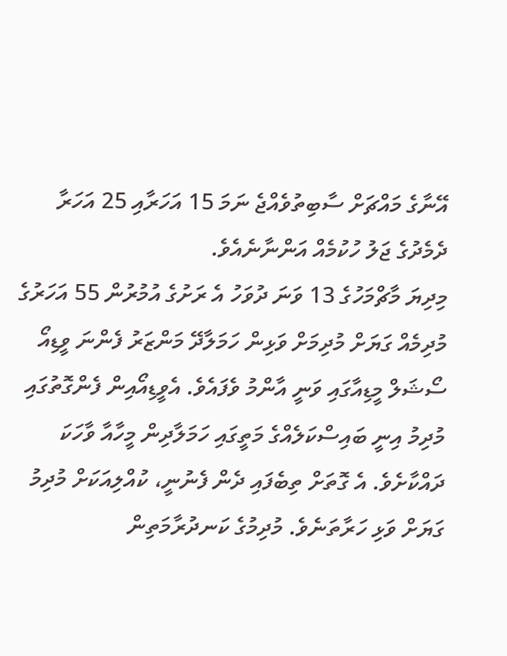އޭނާގެ މައްޗަށް ސާބިތުވެއްޖެ ނަމަ 15 އަހަރާއި 25 އަހަރާ ދެމެދުގެ ޖަލު ހުކުމެއް އަންނާނެއެވެ.
މިދިޔަ މާޗްމަހުގެ 13 ވަނަ ދުވަހު އެ ރަށުގެ އުމުރުން 55 އަހަރުގެ މުދިމެއް ގަޔަށް މުދިމަށް ވަޅިން ހަމަލާދޭ މަންޒަރު ފެންނަ ވީޑިއޯ ސޯޝަލް މީޑިއާގައި ވަނީ އާންމު ވެފައެވެ. އެވީޑިއޯއިން ފެންގޮތުގައި މުދިމު އިނީ ބައިސްކަލެއްގެ މަތީގައި ހަމަލާދިން މީހާއާ ވާހަކަ ދައްކާށެވެ. އެ ގޮތަށް ތިބެފައި ދެން ފެނުނީ، ކުއްލިއަކަށް މުދިމު ގަޔަށް ވަޅި ހަރާތަނެވެ. މުދިމުގެ ކަނދުރާމަތިން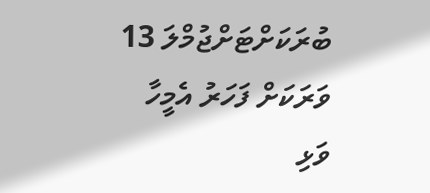ބުރަކަށްޓަށްޖުމްލަ 13 ވަރަކަށް ފަހަރު އެމީހާ ވަޅި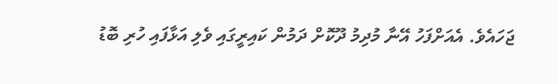ޖަހައެވެ. އެއަށްފަހު އޭނާ މުދިމު ދޫކޮށް ދަމުން ކައިރީގައި ވެލި އަޅާފައި ހުރި ބޮޑު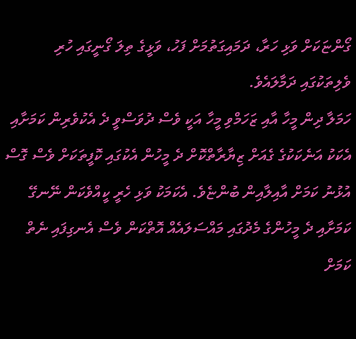ގޯންޏަކަށް ވަޅި ހަރާ، ދަމައިގަތުމަށް ފަހު، ވަޅީގެ ތިލަ ގޯނީގައި ހުރި ވެލިތަކުގައި ދަމާލައެވެ.
ހަމަލާ ދިން މީހާ އާއި ޒަހަމްވި މީހާ އަކީ ވެސް ދުވަސްވީ ދެ އެކުވެރިން ކަމަށާއި އެކަކު އަނެކަކުގެ ގެއަށް ޒިޔާރާތްކޮށް ދެ މީހުން އެކުގައި ކޮފީތަކަށް ވެސް ގޮސް އުޅުނު ކަމަށް އާއިލާއިން ބުންޏެވެ. އެކަމަކު ވަޅި ހެރީ ކީއްވެކަން ނޭނގޭ ކަމަށާއި ދެ މީހުންގެ މެދުގައި މައްސަލައެއް އޮތްކަން ވެސް އެނގިފައި ނެތް ކަމަށް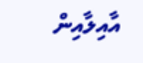އާއިލާއިން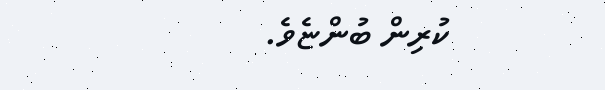ކުރިން ބުންޏެވެ.